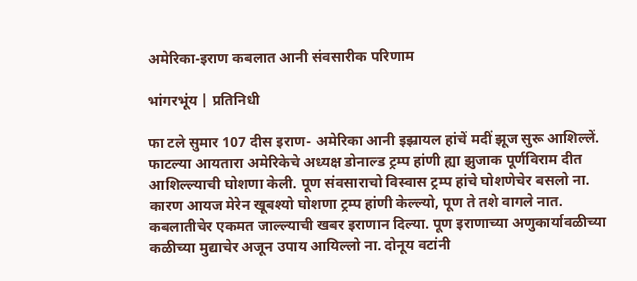अमेरिका-इराण कबलात आनी संवसारीक परिणाम

भांगरभूंय | प्रतिनिधी

फा टले सुमार 107 दीस इराण- अमेरिका आनी इझ्रायल हांचें मदीं झूज सुरू आशिल्लें. फाटल्या आयतारा अमेरिकेचे अध्यक्ष डोनाल्ड ट्रम्प हांणी ह्या झुजाक पूर्णविराम दीत आशिल्ल्याची घोशणा केली. पूण संवसाराचो विस्वास ट्रम्प हांचे घोशणेचेर बसलो ना. कारण आयज मेरेन खूबश्यो घोशणा ट्रम्प हांणी केल्ल्यो, पूण ते तशे वागले नात. कबलातीचेर एकमत जाल्ल्याची खबर इराणान दिल्या. पूण इराणाच्या अणुकार्यावळीच्या कळीच्या मुद्याचेर अजून उपाय आयिल्लो ना. दोनूय वटांनी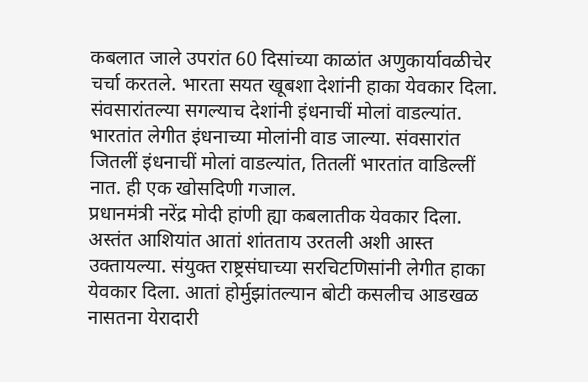कबलात जाले उपरांत 60 दिसांच्या काळांत अणुकार्यावळीचेर चर्चा करतले. भारता सयत खूबशा देशांनी हाका येवकार दिला. संवसारांतल्या सगल्याच देशांनी इंधनाचीं मोलां वाडल्यांत. भारतांत लेगीत इंधनाच्या मोलांनी वाड जाल्या. संवसारांत जितलीं इंधनाचीं मोलां वाडल्यांत, तितलीं भारतांत वाडिल्लीं नात. ही एक खोसदिणी गजाल.
प्रधानमंत्री नरेंद्र मोदी हांणी ह्या कबलातीक येवकार दिला. अस्तंत आशियांत आतां शांतताय उरतली अशी आस्त उक्तायल्या. संयुक्त राष्ट्रसंघाच्या सरचिटणिसांनी लेगीत हाका येवकार दिला. आतां होर्मुझांतल्यान बोटी कसलीच आडखळ नासतना येरादारी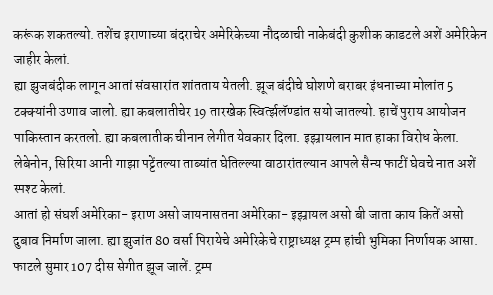करूंक शकतल्यो. तशेंच इराणाच्या बंदराचेर अमेरिकेच्या नौदळाची नाकेबंदी कुशीक काडटले अशें अमेरिकेन जाहीर केलां.
ह्या झुजबंदीक लागून आतां संवसारांत शांतताय येतली. झूज बंदीचे घोशणे बराबर इंधनाच्या मोलांत 5 टक्क्यांनी उणाव जालो. ह्या कबलातीचेर 19 तारखेक स्विर्त्झलॅण्डांत सयो जातल्यो. हाचें पुराय आयोजन पाकिस्तान करतलो. ह्या कबलातीक चीनान लेगीत येवकार दिला. इझ्रायलान मात हाका विरोध केला. लेबेनोन, सिरिया आनी गाझा पट्टेंतल्या ताब्यांत घेतिल्ल्या वाठारांतल्यान आपले सैन्य फाटीं घेवचे नात अशें स्पश्ट केलां.
आतां हो संघर्श अमेरिका- इराण असो जायनासतना अमेरिका- इझ्रायल असो बी जाता काय कितें असो दुबाव निर्माण जाला. ह्या झुजांत 80 वर्सा पिरायेचे अमेरिकेचे राष्ट्राध्यक्ष ट्रम्प हांची भुमिका निर्णायक आसा. फाटले सुमार 107 दीस सेगीत झूज जालें. ट्रम्प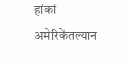हांकां अमेरिकेंतल्यान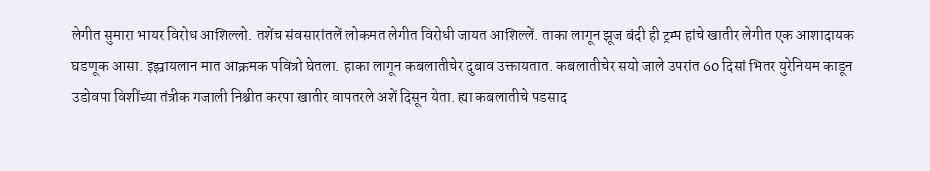लेगीत सुमारा भायर विरोध आशिल्लो. तशेंच संवसारांतलें लोकमत लेगीत विरोधी जायत आशिल्लें. ताका लागून झूज बंदी ही ट्रम्प हांचे खातीर लेगीत एक आशादायक घडणूक आसा. इझ्रायलान मात आक्रमक पवित्रो घेतला. हाका लागून कबलातीचेर दुबाव उक्तायतात. कबलातीचेर सयो जाले उपरांत 60 दिसां भितर युरेनियम काडून उडोवपा विशींच्या तंत्रीक गजाली निश्चीत करपा खातीर वापतरले अशें दिसून येता. ह्या कबलातीचे पडसाद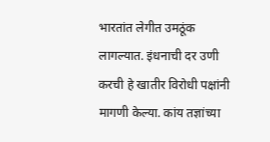भारतांत लेगीत उमठूंक लागल्यात. इंधनाची दर उणी करची हे खातीर विरोधी पक्षांनी मागणी केल्या. कांय तज्ञांच्या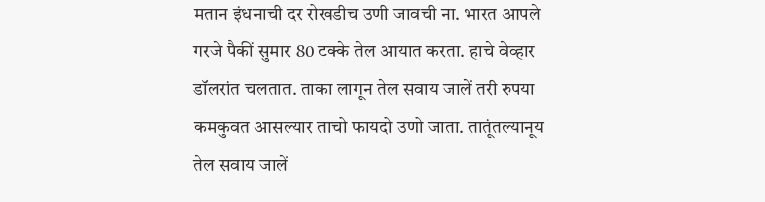मतान इंधनाची दर रोखडीच उणी जावची ना. भारत आपले गरजे पैकीं सुमार 80 टक्के तेल आयात करता. हाचे वेव्हार डॉलरांत चलतात. ताका लागून तेल सवाय जालें तरी रुपया कमकुवत आसल्यार ताचो फायदो उणो जाता. तातूंतल्यानूय तेल सवाय जालें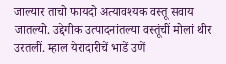जाल्यार ताचो फायदो अत्यावश्यक वस्तू सवाय जातल्यो. उद्देगीक उत्पादनांतल्या वस्तूंचीं मोलां थीर उरतलीं. म्हाल येरादारीचें भाडें उणें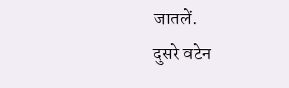जातलें.
दुसरे वटेन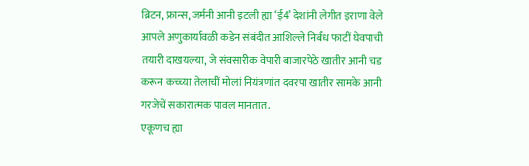ब्रिटन, फ्रान्स, जर्मनी आनी इटली ह्या ‘ई4’ देशांनी लेगीत इराणा वेले आपले अणुकार्यावळी कडेन संबंदीत आशिल्ले निर्बंध फाटीं घेवपाची तयारी दाखयल्या, जे संवसारीक वेपारी बाजारपेठे खातीर आनी चड करून कच्च्या तेलाचीं मोलां नियंत्रणांत दवरपा खातीर सामके आनी गरजेचें सकारात्मक पावल मानतात.
एकूणच ह्या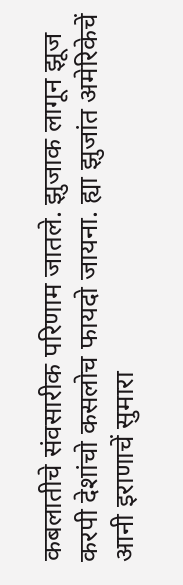कबलातीचे संवसारीक परिणाम जातले. झुजाक लागून झूज करपी देशांचो कसलोच फायदो जायना. ह्या झुजांत अमेरिकेचें आनी इराणाचें सुमारा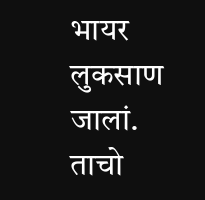भायर लुकसाण जालां. ताचो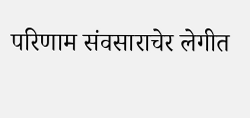परिणाम संवसाराचेर लेगीत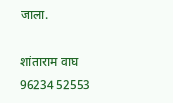जाला.

शांताराम वाघ
96234 52553